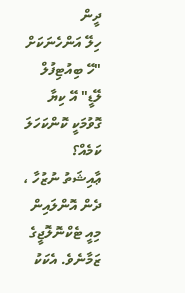ދީން
ހިލޭ އަންހެނަކަށް "ހޭ ބިއުޓިފުލް ލޭޑީ" އޭ ކިޔާ ގޮވުމަކީ ކޮންކަހަލަ ކަމެއް؟
ޢާއިޝަތު ނުޒުހާ ، ދެން އޮންލައިން
މިއީ ޓެކްނޮލޮޖީގެ ޒަމާނެވެ. އެކަކު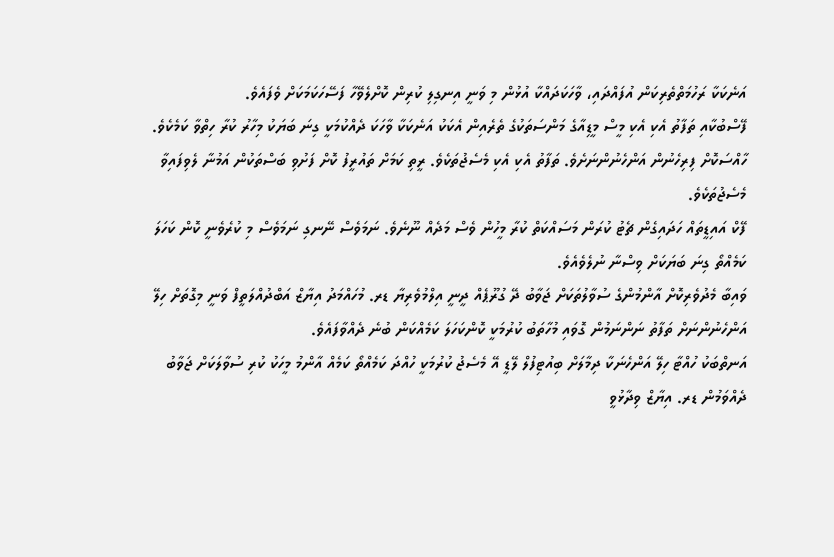އަނެކަކާ ރަހުމަތްތެރިކަން އުފައްދައި، ވާހަކަދައްކާ އުޅުން މި ވަނީ އިނގިލި ކުރިން ކޮށްލެވޭހާ ފަސޭހަކަމަކަށް ވެފައެވެ.
ފޭސްބުކާއި ތަފާތު އެކި އެކި މީސް މީޑިއާގެ މަންސަތަކުގެ ތެރެއިން އެކަކު އަނެކަކާ ވާހަކަ ދެއްކުމަކީ ގިނަ ބަޔަކު މިހާރު ކުރާ ހިތްވާ ކަމެކެވެ. ހާއްސަކޮށް ފިރިހެނުން އަންހެނުންނަށެވެ. ތަފާތު އެކި އެކި މެސެޖުތަކެވެ. ރީތި ކަމަށް ތައުރީފު ކޮށް ފަށުވި ބަސްތަކުން އަމުނާ ލެވިފައިވާ މެސެޖުތަކެވެ.
ފޭކް އައިޑީތައް ހަދައިގެން ޗެޓު ކުރަން މަސައްކަތް ކުރާ މީހުން ވެސް މަދެއް ނޫނެވެ. ނަމަވެސް ނޭނގި ނަމަވެސް މި ކުރެވެނީ ކޮން ކަހަލަ ކަމެއްތޯ ގިނަ ބަޔަކަށް ވިސްނާ ނުލެވެއެވެ.
ވައިބާ މެދުވެރިކޮށް އާންމުންގެ ސުވާލުތަކަށް ޖަވާބު ދޭ ގުރޫޕެއް ދީނީ އިލްމުވެރިޔާ ޑރ. މުހައްމަދު އިޔާޒް އަބްދުއްލަތީފް ވަނީ މިގޮތަށް ހިލޭ އަންހެނުންނަށް ތަފާތު ނަންނަމުން ގޮވައި މުހާތަބު ކުރުމަކީ ކޮންކަހަލަ ކަމެއްކަން ބުނެ ދެއްވާފައެވެ.
އަނތްބަކު ހުއްޓާ ހިލޭ އަންހެނަކާ ދިމާލަށް ބިއުޓިފުލް ލޭޑީ އޭ މެސެޖު ކުރުމަކީ ހުއްދަ ކަމެއްތޯ ކަމެއް އާންމު މީހަކު ކުރި ސުވާލަކަށް ޖަވާބު ދެއްވަމުން ޑރ. އިޔާޒް ވިދާޅުވީ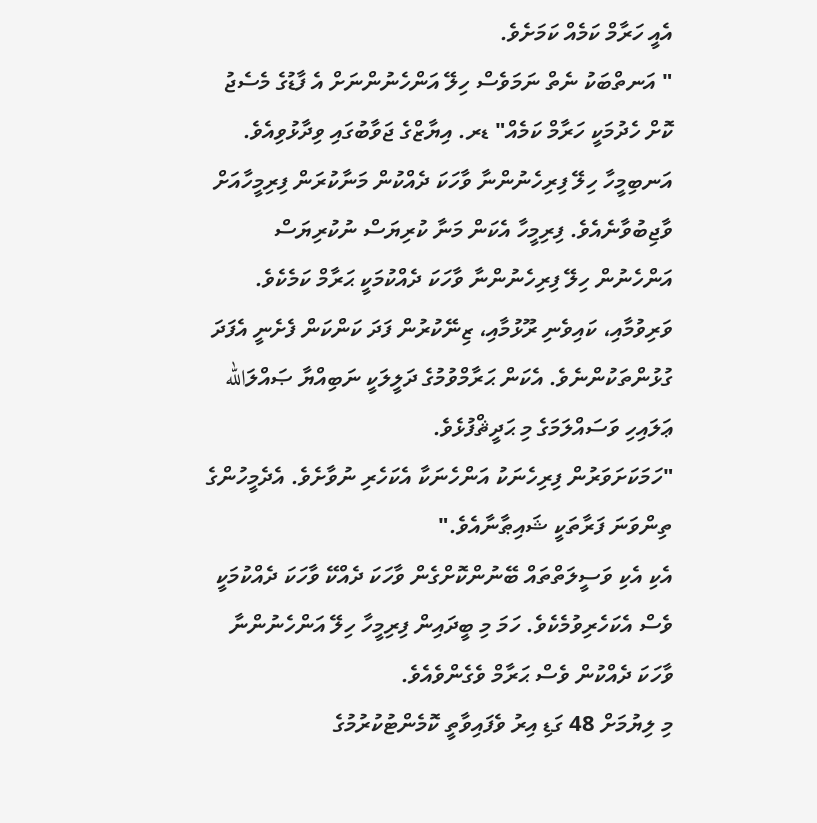އެއީ ހަރާމް ކަމެއް ކަމަށެވެ.
" އަނތްބަކު ނެތް ނަމަވެސް ހިލޭ އަންހެނުންނަށް އެ ފާޑުގެ މެސެޖު ކޮށް ހެދުމަކީ ހަރާމް ކަމެއް" ޑރ. އިޔާޒްގެ ޖަވާބުގައި ވިދާޅުވިއެވެ.
އަނބިމީހާ ހިލޭ ފިރިހެނުންނާ ވާހަކަ ދެއްކުން މަނާކުރަން ފިރިމީހާއަށް ވާޖިބުވާނެއެވެ. ފިރިމީހާ އެކަން މަނާ ކުރިޔަސް ނުކުރިޔަސް އަންހެނުން ހިލޭ ފިރިހެނުންނާ ވާހަކަ ދެއްކުމަކީ ޙަރާމް ކަމެކެވެ. ވަރިވުމާއި، ކައިވެނި ރޫޅުމާއި، ޒިނޭކުރުން ފަދަ ކަންކަން ފެށެނީ އެފަދަ ގުޅުންތަކުންނެވެ. އެކަން ޙަރާމްވުމުގެ ދަލީލަކީ ނަބިއްޔާ ޞައްލަالله ޢަލައިހި ވަސައްލަމަގެ މި ޙަދީޘްފުޅެވެ.
"ހަމަކަށަވަރުން ފިރިހެނަކު އަންހެނަކާ އެކަހެރި ނުވާށެވެ. އެދެމީހުންގެ ތިންވަނަ ފަރާތަކީ ޝައިޠާނާއެވެ."
އެކި އެކި ވަސީލަތްތައް ބޭނުންކޮށްގެން ވާހަކަ ދެއްކޭ ވާހަކަ ދެއްކުމަކީ ވެސް އެކަހެރިވުމެކެވެ. ހަމަ މި ބީދައިން ފިރިމީހާ ހިލޭ އަންހެނުންނާ ވާހަކަ ދެއްކުން ވެސް ޙަރާމް ވެގެންވެއެވެ.
މި ލިޔުމަށް 48 ގަޑި އިރު ވެފައިވާތީ ކޮމެންޓުކުރުމުގެ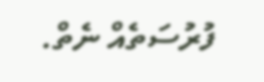ފުރުސަތެއް ނެތް.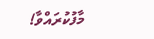މާފުކުރައްވާ!